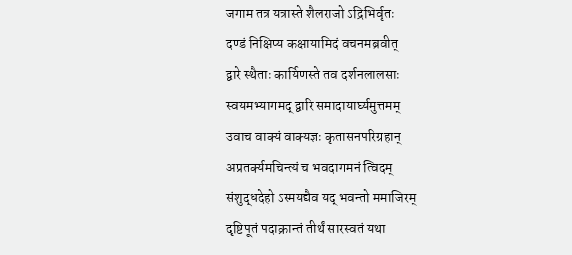जगाम तत्र यत्रास्ते शैलराजो ऽद्रिभिर्वृतः
दण्डं निक्षिप्य कक्षायामिदं वचनमब्रवीत्
द्वारे स्थैताः कार्यिणस्ते तव दर्शनलालसाः
स्वयमभ्यागमद् द्वारि समादायार्घ्यमुत्तमम्
उवाच वाक्यं वाक्यज्ञः कृतासनपरिग्रहान्
अप्रतर्क्यमचिन्त्यं च भवदागमनं त्विदम्
संशुद्धदेहो ऽस्मयद्यैव यद् भवन्तो ममाजिरम्
दृष्टिपूतं पदाक्रान्तं तीर्थं सारस्वतं यथा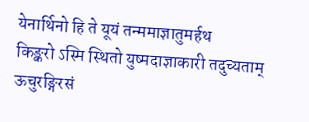येनार्थिनो हि ते यूयं तन्ममाज्ञातुमर्हथ
किङ्करो ऽस्मि स्थितो युष्मदाज्ञाकारी तदुच्यताम्
ऊचुरङ्गिरसं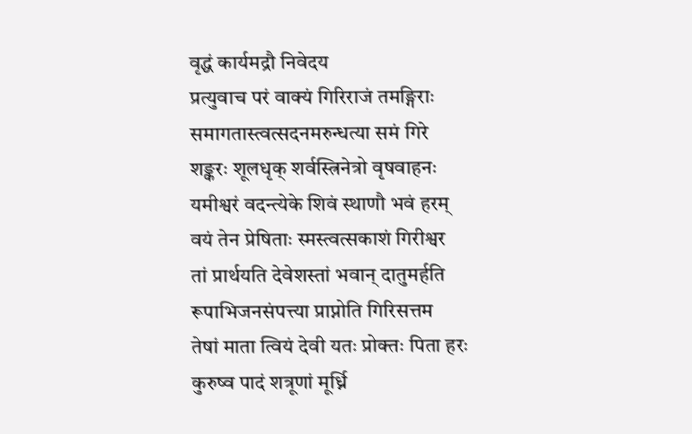वृद्धं कार्यमद्रौ निवेदय
प्रत्युवाच परं वाक्यं गिरिराजं तमङ्गिराः
समागतास्त्वत्सदनमरुन्धत्या समं गिरे
शङ्करः शूलधृक् शर्वस्त्रिनेत्रो वृषवाहनः
यमीश्वरं वदन्त्येके शिवं स्थाणौ भवं हरम्
वयं तेन प्रेषिताः स्मस्त्वत्सकाशं गिरीश्वर
तां प्रार्थयति देवेशस्तां भवान् दातुमर्हति
रूपाभिजनसंपत्त्या प्राप्नोति गिरिसत्तम
तेषां माता त्वियं देवी यतः प्रोक्तः पिता हरः
कुरुष्व पादं शत्रूणां मूर्ध्नि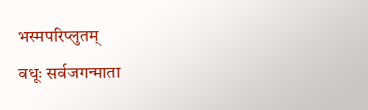भस्मपरिप्लुतम्
वधूः सर्वजगन्माता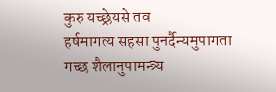कुरु यच्छ्रेयसे तव
हर्षमागत्य सहसा पुनर्दैन्यमुपागता
गच्छ शैलानुपामन्त्र्य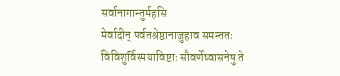सर्वानागान्तुर्महसि
मेर्वादीन् पर्वतश्रेष्ठानाजुहाव समन्ततः
विविशुर्विस्मयाविष्टाः सौवर्णेष्वासनेषु ते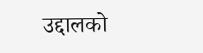उद्दालको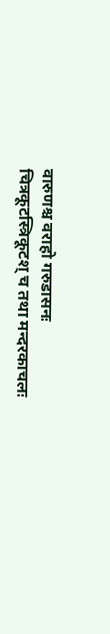वारुणश्च वराहो गरुडासनः
चित्रकूटस्त्रिकूटश् च तथा मन्दरकाचलः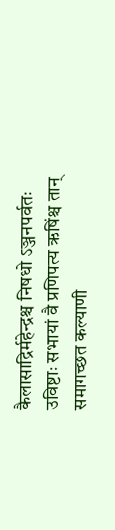कैलासाद्रिर्महेन्द्रश्च निषधो ऽञ्जनपर्वतः
उविष्टाः सभायां वै प्रणिपत्य ऋषिंश्च तान्
समागच्छत कल्याणी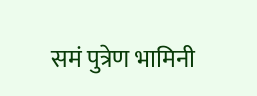समं पुत्रेण भामिनी